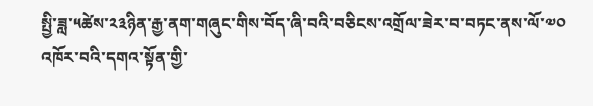སྤྱི་ཟླ་༥ཚེས་༢༣ཉིན་རྒྱ་ནག་གཞུང་གིས་བོད་ཞི་བའི་བཅིངས་འགྲོལ་ཟེར་བ་བཏང་ནས་ལོ་༧༠ འཁོར་བའི་དགའ་སྟོན་གྱི་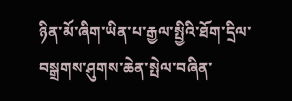ཉིན་མོ་ཞིག་ཡིན་པ་རྒྱལ་སྤྱིའི་ཐོག་དྲིལ་བསྒྲགས་ཤུགས་ཆེན་སྤེལ་བཞིན་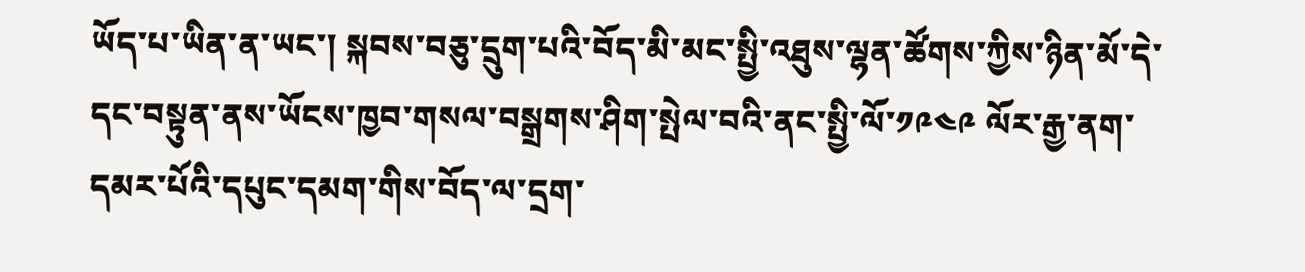ཡོད་པ་ཡིན་ན་ཡང་། སྐབས་བཅུ་དྲུག་པའི་བོད་མི་མང་སྤྱི་འཐུས་ལྷན་ཚོགས་ཀྱིས་ཉིན་མོ་དེ་དང་བསྟུན་ནས་ཡོངས་ཁྱབ་གསལ་བསྒྲགས་ཤིག་སྤེལ་བའི་ནང་སྤྱི་ལོ་༡༩༤༩ ལོར་རྒྱ་ནག་དམར་པོའི་དཔུང་དམག་གིས་བོད་ལ་དྲག་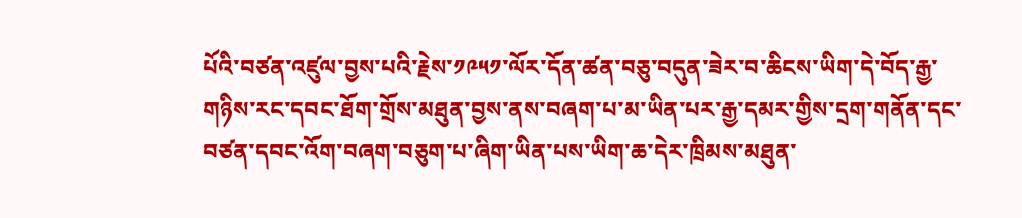པོའི་བཙན་འཛུལ་བྱས་པའི་རྗེས་༡༩༥༡་ལོར་དོན་ཚན་བཅུ་བདུན་ཟེར་བ་ཆིངས་ཡིག་དེ་བོད་རྒྱ་གཉིས་རང་དབང་ཐོག་གྲོས་མཐུན་བྱས་ནས་བཞག་པ་མ་ཡིན་པར་རྒྱ་དམར་གྱིས་དྲག་གནོན་དང་བཙན་དབང་འོག་བཞག་བཅུག་པ་ཞིག་ཡིན་པས་ཡིག་ཆ་དེར་ཁྲིམས་མཐུན་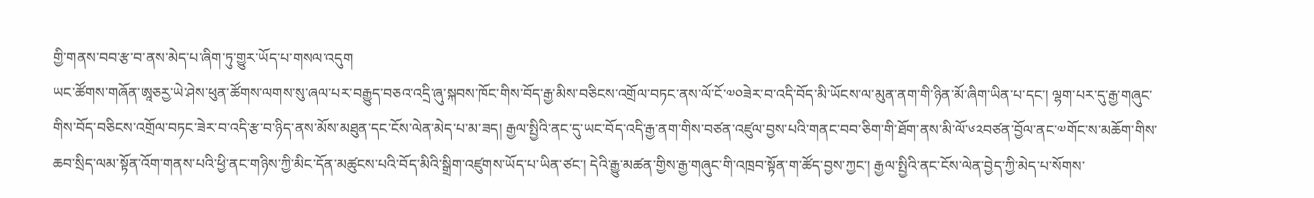གྱི་གནས་བབ་རྩ་བ་ནས་མེད་པ་ཞིག་ཏུ་གྱུར་ཡོད་པ་གསལ་འདུག
ཡང་ཚོགས་གཞོན་ཨཱཅརྱ་ཡེ་ཤེས་ཕུན་ཚོགས་ལགས་སུ་ཞལ་པར་བརྒྱུད་བཅའ་འདྲི་ཞུ་སྐབས་ཁོང་གིས་བོད་རྒྱ་མིས་བཅིངས་འགྲོལ་བཏང་ནས་ལོ་ངོ་༧༠ཟེར་བ་འདི་བོད་མི་ཡོངས་ལ་མུན་ནག་གི་ཉིན་མོ་ཞིག་ཡིན་པ་དང་། ལྷག་པར་དུ་རྒྱ་གཞུང་གིས་བོད་བཅིངས་འགྲོལ་བཏང་ཟེར་བ་འདི་རྩ་བ་ཉིད་ནས་མོས་མཐུན་དང་ངོས་ལེན་མེད་པ་མ་ཟད། རྒྱལ་སྤྱིའི་ནང་དུ་ཡང་བོད་འདི་རྒྱ་ནག་གིས་བཙན་འཛུལ་བྱས་པའི་གནང་བབ་ཅིག་གི་ཐོག་ནས་མི་ལོ་༦༢བཙན་བྱོལ་ནང་༧གོང་ས་མཆོག་གིས་ཆབ་སྲིད་ལམ་སྟོན་འོག་གནས་པའི་ཕྱི་ནང་གཉིས་ཀྱི་མིང་དོན་མཚུངས་པའི་བོད་མིའི་སྒྲིག་འཛུགས་ཡོད་པ་ཡིན་ཙང་། དེའི་རྒྱུ་མཚན་གྱིས་རྒྱ་གཞུང་གི་འཁྲབ་སྟོན་ག་ཚོད་བྱས་ཀྱང་། རྒྱལ་སྤྱིའི་ནང་ངོས་ལེན་བྱེད་ཀྱི་མེད་པ་སོགས་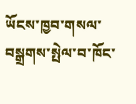ཡོངས་ཁྱབ་གསལ་བསྒྲགས་སྤེལ་བ་ཁོང་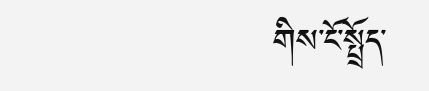གིས་ངོ་སྤྲོད་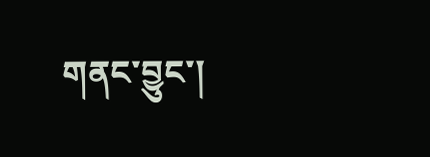གནང་བྱུང་།